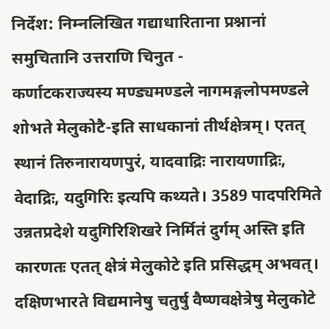निर्देश: निम्नलिखित गद्याधारिताना प्रश्नानां समुचितानि उत्तराणि चिनुत -
कर्णाटकराज्यस्य मण्ड्यमण्डले नागमङ्गलोपमण्डले शोभते मेलुकोटै-इति साधकानां तीर्थक्षेत्रम्। एतत् स्थानं तिरुनारायणपुरं, यादवाद्रिः नारायणाद्रिः, वेदाद्रिः, यदुगिरिः इत्यपि कथ्यते। 3589 पादपरिमिते उन्नतप्रदेशे यदुगिरिशिखरे निर्मितं दुर्गम् अस्ति इति कारणतः एतत् क्षेत्रं मेलुकोटे इति प्रसिद्धम् अभवत्। दक्षिणभारते विद्यमानेषु चतुर्षु वैष्णवक्षेत्रेषु मेलुकोटे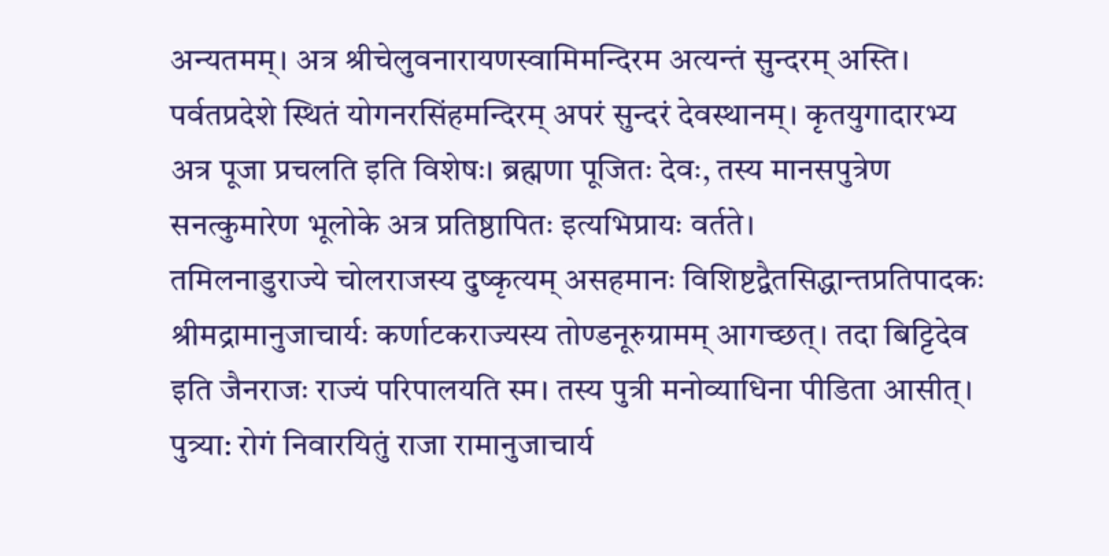अन्यतमम्। अत्र श्रीचेलुवनारायणस्वामिमन्दिरम अत्यन्तं सुन्दरम् अस्ति। पर्वतप्रदेशे स्थितं योगनरसिंहमन्दिरम् अपरं सुन्दरं देवस्थानम्। कृतयुगादारभ्य अत्र पूजा प्रचलति इति विशेषः। ब्रह्मणा पूजितः देवः, तस्य मानसपुत्रेण सनत्कुमारेण भूलोके अत्र प्रतिष्ठापितः इत्यभिप्रायः वर्तते।
तमिलनाडुराज्ये चोलराजस्य दुष्कृत्यम् असहमानः विशिष्टद्वैतसिद्धान्तप्रतिपादकः श्रीमद्रामानुजाचार्यः कर्णाटकराज्यस्य तोण्डनूरुग्रामम् आगच्छत्। तदा बिट्टिदेव इति जैनराजः राज्यं परिपालयति स्म। तस्य पुत्री मनोव्याधिना पीडिता आसीत्। पुत्र्या: रोगं निवारयितुं राजा रामानुजाचार्य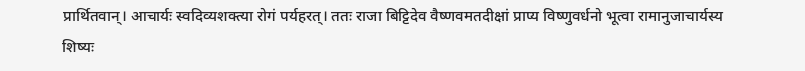प्रार्थितवान्। आचार्यः स्वदिव्यशक्त्या रोगं पर्यहरत्। ततः राजा बिट्टिदेव वैष्णवमतदीक्षां प्राप्य विष्णुवर्धनो भूत्वा रामानुजाचार्यस्य शिष्यः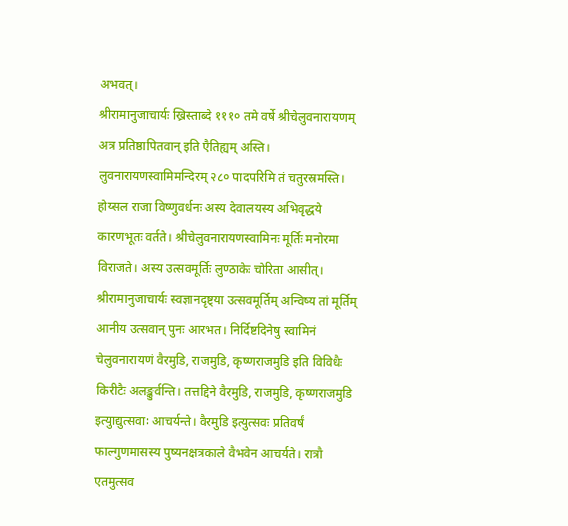अभवत्।
श्रीरामानुजाचार्यः ख्रिस्ताब्दे १११० तमे वर्षे श्रीचेलुवनारायणम् अत्र प्रतिष्ठापितवान् इति एैतिह्यम् अस्ति। लुवनारायणस्वामिमन्दिरम् २८० पादपरिमि तं चतुरस्रमस्ति। होय्सल राजा विष्णुवर्धनः अस्य देवालयस्य अभिवृद्धये कारणभूतः वर्तते। श्रीचेलुवनारायणस्वामिनः मूर्तिः मनोरमा विराजते। अस्य उत्सवमूर्तिः लुण्ठाकेः चोरिता आसीत्। श्रीरामानुजाचार्यः स्वज्ञानदृष्ट्या उत्सवमूर्तिम् अन्विष्य तां मूर्तिम् आनीय उत्सवान् पुनः आरभत। निर्दिष्टदिनेषु स्वामिनं चेलुवनारायणं वैरमुडि, राजमुडि, कृष्णराजमुडि इति विविधैः किरीटैः अलङ्कुर्वन्ति। तत्तद्दिने वैरमुडि, राजमुडि, कृष्णराजमुडि इत्युाद्युत्सवा∶ आचर्यन्ते। वैरमुडि इत्युत्सवः प्रतिवर्षं फाल्गुणमासस्य पुष्यनक्षत्रकाले वैभवेन आचर्यते। रात्रौ एतमुत्सव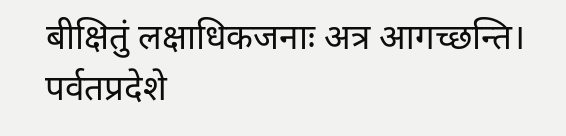बीक्षितुं लक्षाधिकजनाः अत्र आगच्छन्ति।
पर्वतप्रदेशे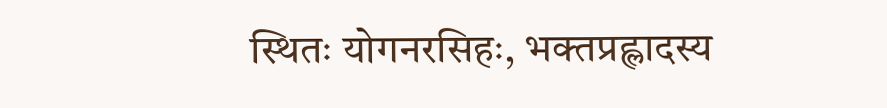स्थितः योगनरसिहः, भक्तप्रह्लादस्य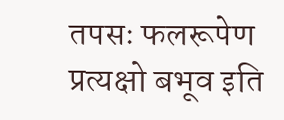तपसः फलरूपेण प्रत्यक्षो बभूव इति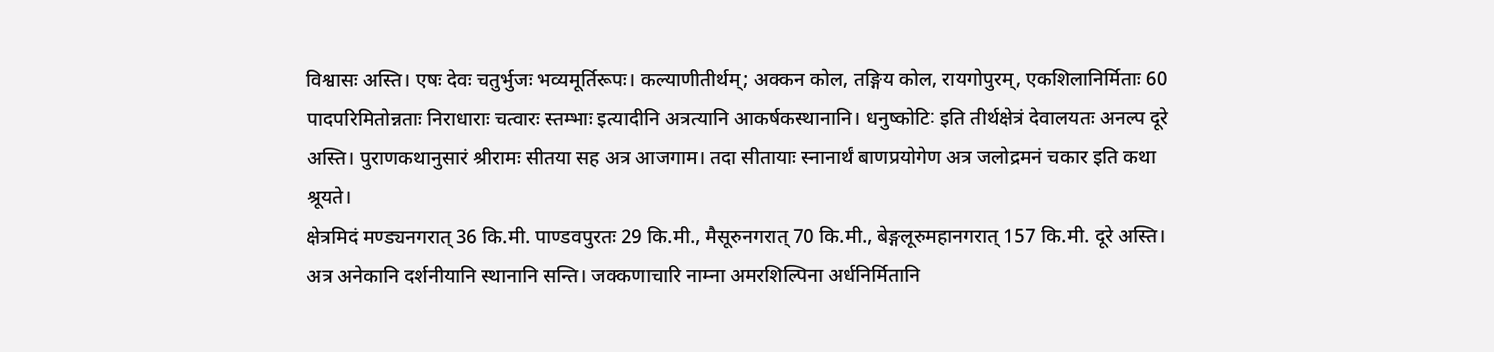विश्वासः अस्ति। एषः देवः चतुर्भुजः भव्यमूर्तिरूपः। कल्याणीतीर्थम्; अक्कन कोल, तङ्गिय कोल, रायगोपुरम्, एकशिलानिर्मिताः 60 पादपरिमितोन्नताः निराधाराः चत्वारः स्तम्भाः इत्यादीनि अत्रत्यानि आकर्षकस्थानानि। धनुष्कोटि∶ इति तीर्थक्षेत्रं देवालयतः अनल्प दूरे अस्ति। पुराणकथानुसारं श्रीरामः सीतया सह अत्र आजगाम। तदा सीतायाः स्नानार्थं बाणप्रयोगेण अत्र जलोद्रमनं चकार इति कथा श्रूयते।
क्षेत्रमिदं मण्ड्यनगरात् 36 कि.मी. पाण्डवपुरतः 29 कि.मी., मैसूरुनगरात् 70 कि.मी., बेङ्गलूरुमहानगरात् 157 कि.मी. दूरे अस्ति। अत्र अनेकानि दर्शनीयानि स्थानानि सन्ति। जक्कणाचारि नाम्ना अमरशिल्पिना अर्धनिर्मितानि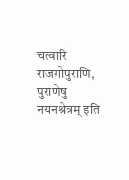चत्वारि राजगोपुराणि, पुराणेषु नयनश्रेत्रम् इति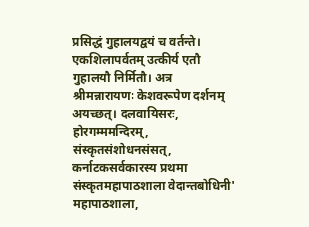प्रसिद्धं गुहालयद्वयं च वर्तन्ते। एकशिलापर्वतम् उत्कीर्य एतौ गुहालयौ निर्मितौ। अत्र श्रीमन्नारायण∶ केशवरूपेण दर्शनम् अयच्छत्। दलवायिसरः, होरगम्ममन्दिरम्, संस्कृतसंशोधनसंसत्, कर्नाटकसर्वकारस्य प्रथमा संस्कृतमहापाठशाला वेदान्तबोधिनी' महापाठशाला,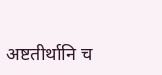अष्टतीर्थानि च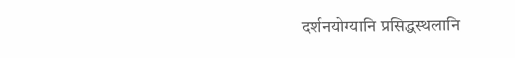दर्शनयोग्यानि प्रसिद्धस्थलानि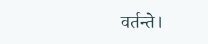वर्तन्ते।